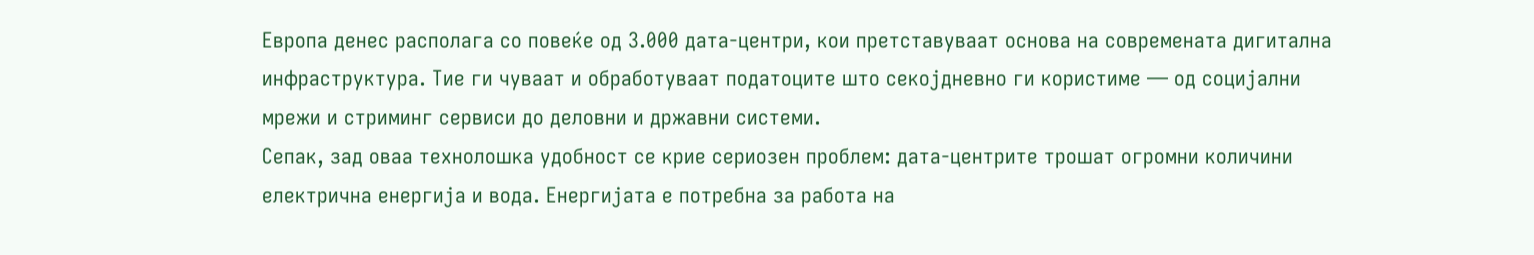Европа денес располага со повеќе од 3.000 дата-центри, кои претставуваат основа на современата дигитална инфраструктура. Тие ги чуваат и обработуваат податоците што секојдневно ги користиме — од социјални мрежи и стриминг сервиси до деловни и државни системи.
Сепак, зад оваа технолошка удобност се крие сериозен проблем: дата-центрите трошат огромни количини електрична енергија и вода. Енергијата е потребна за работа на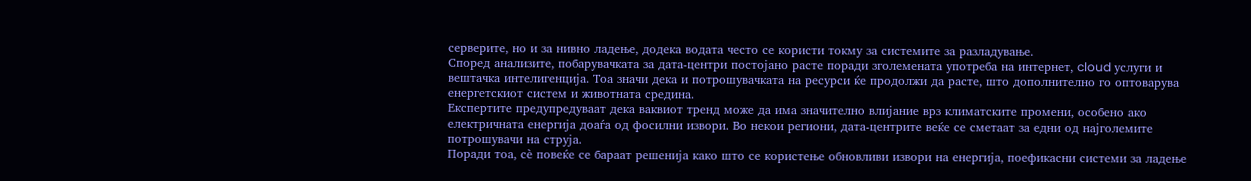серверите, но и за нивно ладење, додека водата често се користи токму за системите за разладување.
Според анализите, побарувачката за дата-центри постојано расте поради зголемената употреба на интернет, cloud услуги и вештачка интелигенција. Тоа значи дека и потрошувачката на ресурси ќе продолжи да расте, што дополнително го оптоварува енергетскиот систем и животната средина.
Експертите предупредуваат дека ваквиот тренд може да има значително влијание врз климатските промени, особено ако електричната енергија доаѓа од фосилни извори. Во некои региони, дата-центрите веќе се сметаат за едни од најголемите потрошувачи на струја.
Поради тоа, сè повеќе се бараат решенија како што се користење обновливи извори на енергија, поефикасни системи за ладење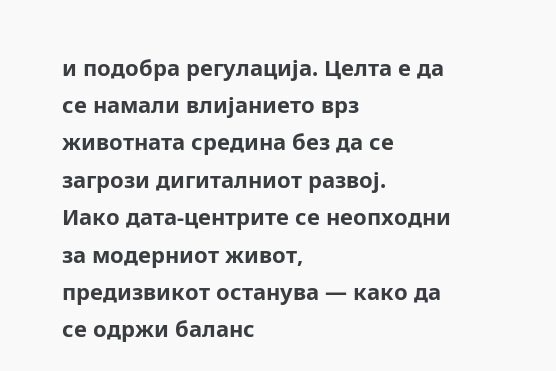и подобра регулација. Целта е да се намали влијанието врз животната средина без да се загрози дигиталниот развој.
Иако дата-центрите се неопходни за модерниот живот, предизвикот останува — како да се одржи баланс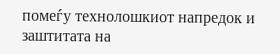помеѓу технолошкиот напредок и заштитата на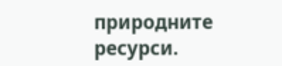природните ресурси.